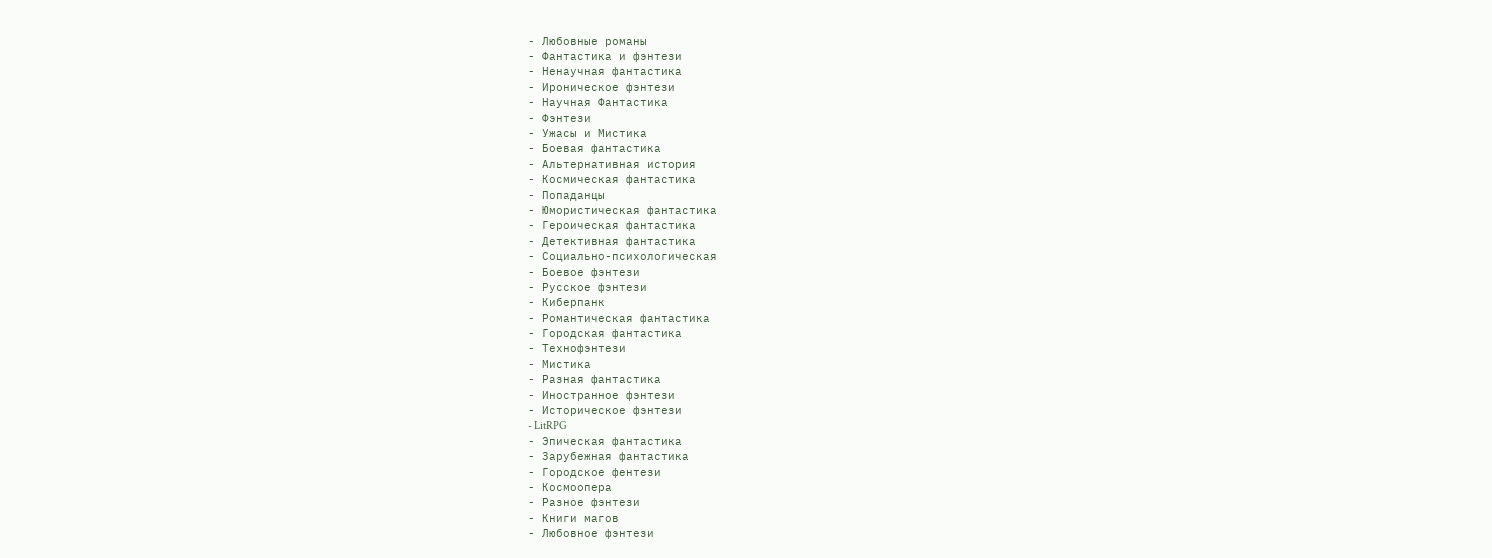- Любовные романы
- Фантастика и фэнтези
- Ненаучная фантастика
- Ироническое фэнтези
- Научная Фантастика
- Фэнтези
- Ужасы и Мистика
- Боевая фантастика
- Альтернативная история
- Космическая фантастика
- Попаданцы
- Юмористическая фантастика
- Героическая фантастика
- Детективная фантастика
- Социально-психологическая
- Боевое фэнтези
- Русское фэнтези
- Киберпанк
- Романтическая фантастика
- Городская фантастика
- Технофэнтези
- Мистика
- Разная фантастика
- Иностранное фэнтези
- Историческое фэнтези
- LitRPG
- Эпическая фантастика
- Зарубежная фантастика
- Городское фентези
- Космоопера
- Разное фэнтези
- Книги магов
- Любовное фэнтези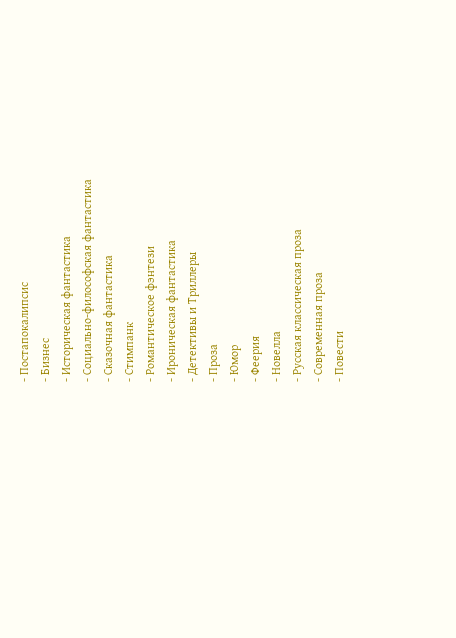- Постапокалипсис
- Бизнес
- Историческая фантастика
- Социально-философская фантастика
- Сказочная фантастика
- Стимпанк
- Романтическое фэнтези
- Ироническая фантастика
- Детективы и Триллеры
- Проза
- Юмор
- Феерия
- Новелла
- Русская классическая проза
- Современная проза
- Повести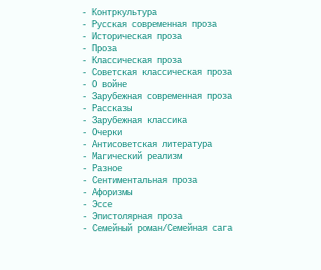- Контркультура
- Русская современная проза
- Историческая проза
- Проза
- Классическая проза
- Советская классическая проза
- О войне
- Зарубежная современная проза
- Рассказы
- Зарубежная классика
- Очерки
- Антисоветская литература
- Магический реализм
- Разное
- Сентиментальная проза
- Афоризмы
- Эссе
- Эпистолярная проза
- Семейный роман/Семейная сага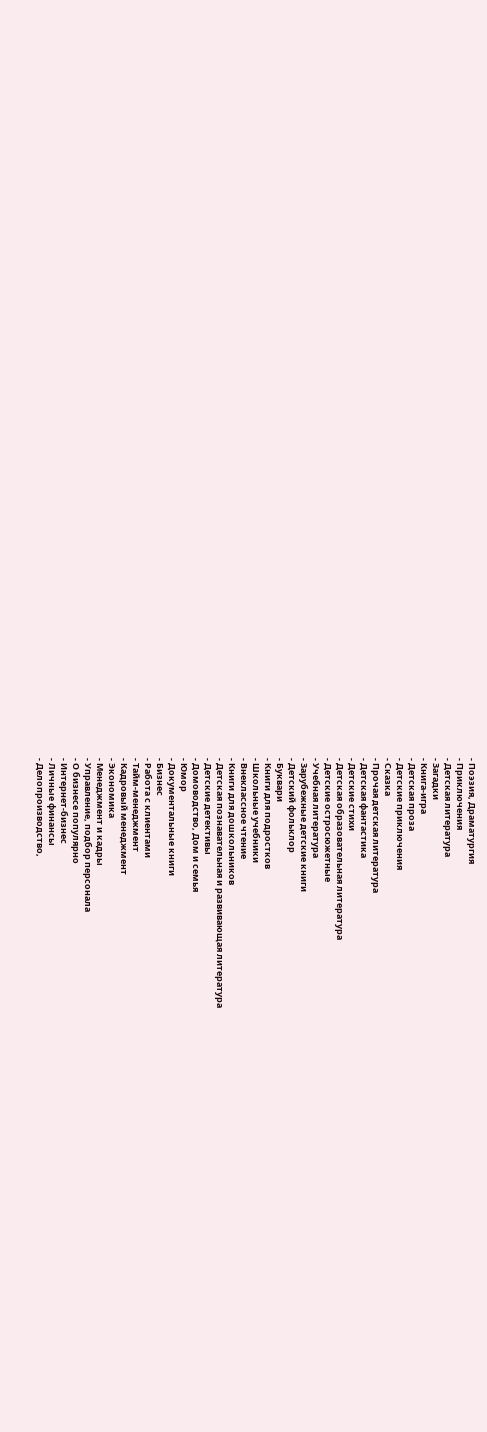- Поэзия, Драматургия
- Приключения
- Детская литература
- Загадки
- Книга-игра
- Детская проза
- Детские приключения
- Сказка
- Прочая детская литература
- Детская фантастика
- Детские стихи
- Детская образовательная литература
- Детские остросюжетные
- Учебная литература
- Зарубежные детские книги
- Детский фольклор
- Буквари
- Книги для подростков
- Школьные учебники
- Внеклассное чтение
- Книги для дошкольников
- Детская познавательная и развивающая литература
- Детские детективы
- Домоводство, Дом и семья
- Юмор
- Документальные книги
- Бизнес
- Работа с клиентами
- Тайм-менеджмент
- Кадровый менеджмент
- Экономика
- Менеджмент и кадры
- Управление, подбор персонала
- О бизнесе популярно
- Интернет-бизнес
- Личные финансы
- Делопроизводство,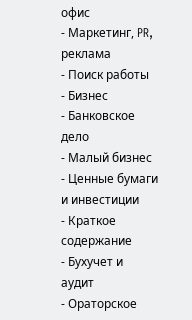офис
- Маркетинг, PR, реклама
- Поиск работы
- Бизнес
- Банковское дело
- Малый бизнес
- Ценные бумаги и инвестиции
- Краткое содержание
- Бухучет и аудит
- Ораторское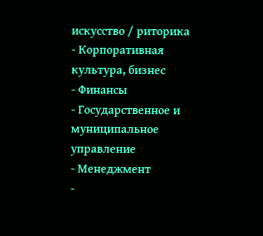искусство / риторика
- Корпоративная культура, бизнес
- Финансы
- Государственное и муниципальное управление
- Менеджмент
-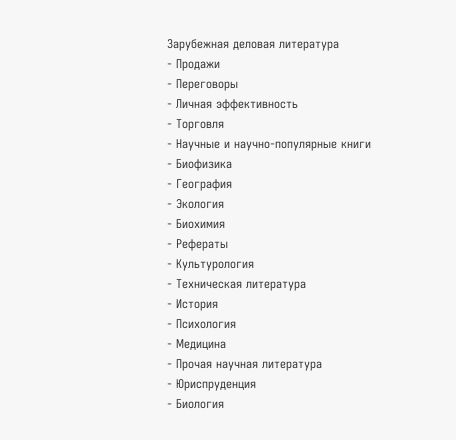Зарубежная деловая литература
- Продажи
- Переговоры
- Личная эффективность
- Торговля
- Научные и научно-популярные книги
- Биофизика
- География
- Экология
- Биохимия
- Рефераты
- Культурология
- Техническая литература
- История
- Психология
- Медицина
- Прочая научная литература
- Юриспруденция
- Биология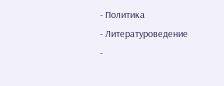- Политика
- Литературоведение
-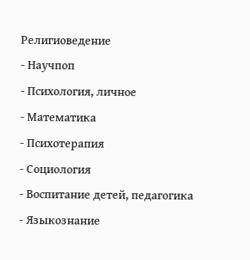Религиоведение
- Научпоп
- Психология, личное
- Математика
- Психотерапия
- Социология
- Воспитание детей, педагогика
- Языкознание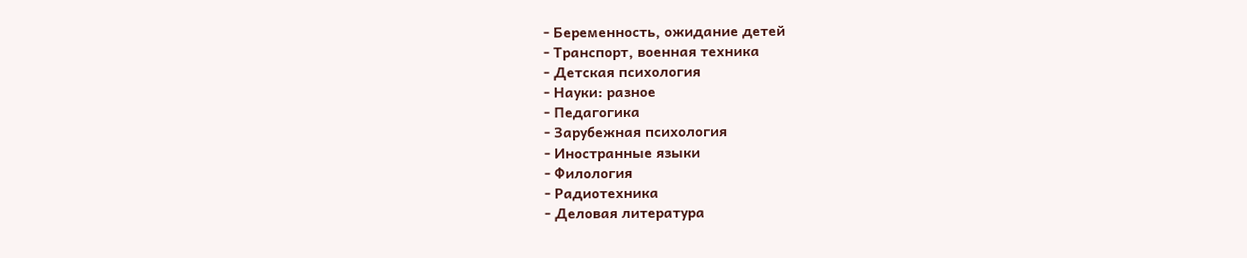- Беременность, ожидание детей
- Транспорт, военная техника
- Детская психология
- Науки: разное
- Педагогика
- Зарубежная психология
- Иностранные языки
- Филология
- Радиотехника
- Деловая литература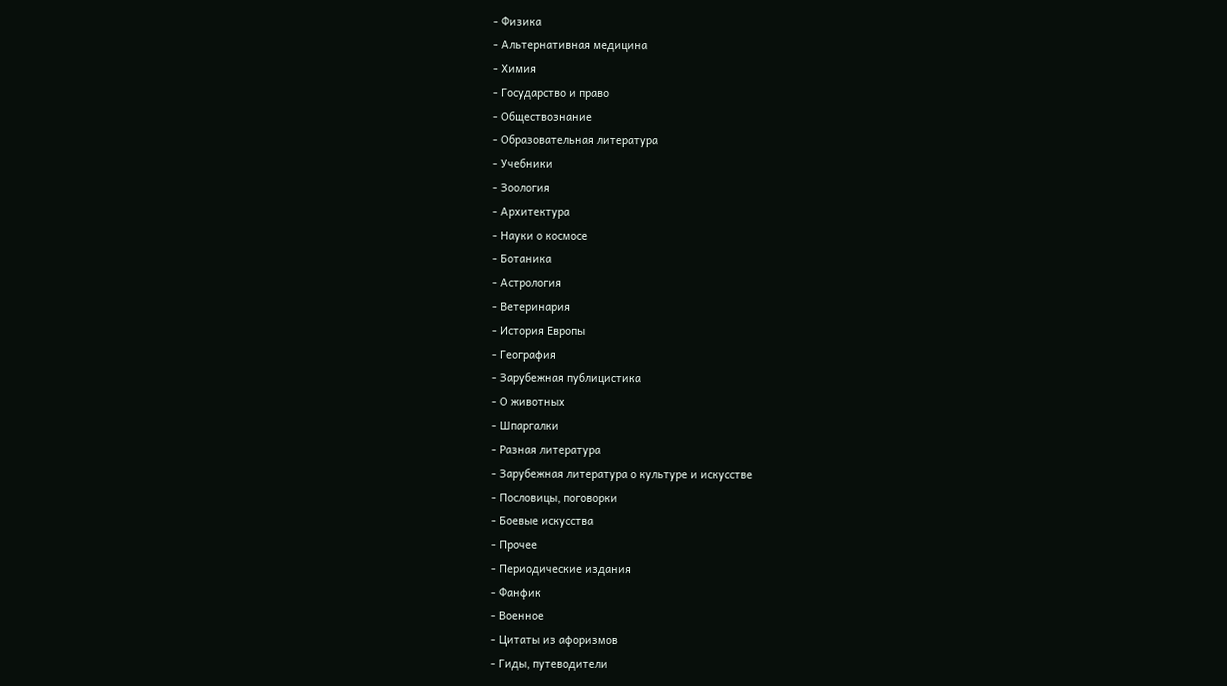- Физика
- Альтернативная медицина
- Химия
- Государство и право
- Обществознание
- Образовательная литература
- Учебники
- Зоология
- Архитектура
- Науки о космосе
- Ботаника
- Астрология
- Ветеринария
- История Европы
- География
- Зарубежная публицистика
- О животных
- Шпаргалки
- Разная литература
- Зарубежная литература о культуре и искусстве
- Пословицы, поговорки
- Боевые искусства
- Прочее
- Периодические издания
- Фанфик
- Военное
- Цитаты из афоризмов
- Гиды, путеводители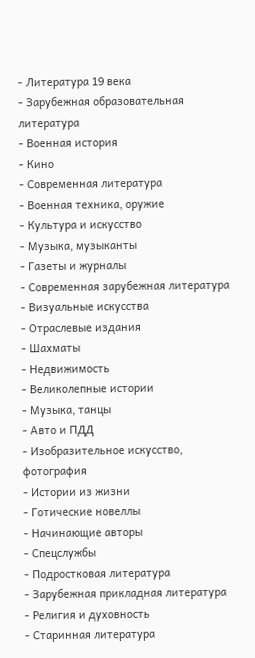- Литература 19 века
- Зарубежная образовательная литература
- Военная история
- Кино
- Современная литература
- Военная техника, оружие
- Культура и искусство
- Музыка, музыканты
- Газеты и журналы
- Современная зарубежная литература
- Визуальные искусства
- Отраслевые издания
- Шахматы
- Недвижимость
- Великолепные истории
- Музыка, танцы
- Авто и ПДД
- Изобразительное искусство, фотография
- Истории из жизни
- Готические новеллы
- Начинающие авторы
- Спецслужбы
- Подростковая литература
- Зарубежная прикладная литература
- Религия и духовность
- Старинная литература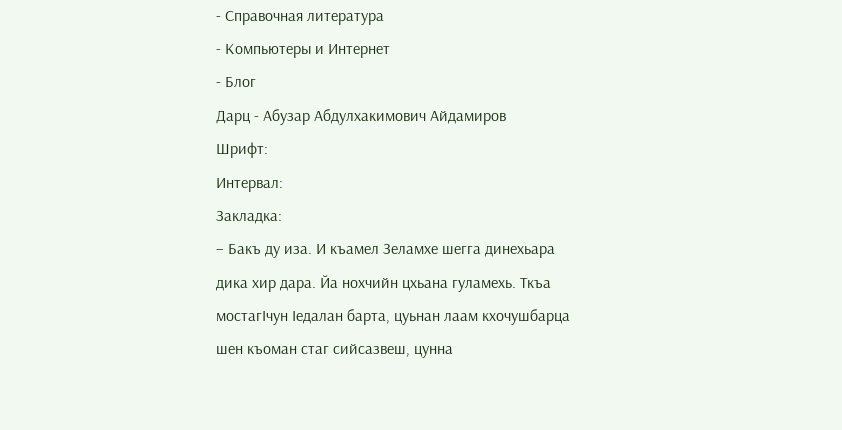- Справочная литература
- Компьютеры и Интернет
- Блог
Дарц - Абузар Абдулхакимович Айдамиров
Шрифт:
Интервал:
Закладка:
– Бакъ ду иза. И къамел Зеламхе шегга динехьара дика хир дара. Йа нохчийн цхьана гуламехь. Ткъа мостагIчун Iедалан барта, цуьнан лаам кхочушбарца шен къоман стаг сийсазвеш, цунна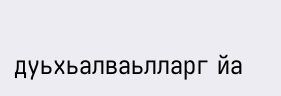дуьхьалваьлларг йа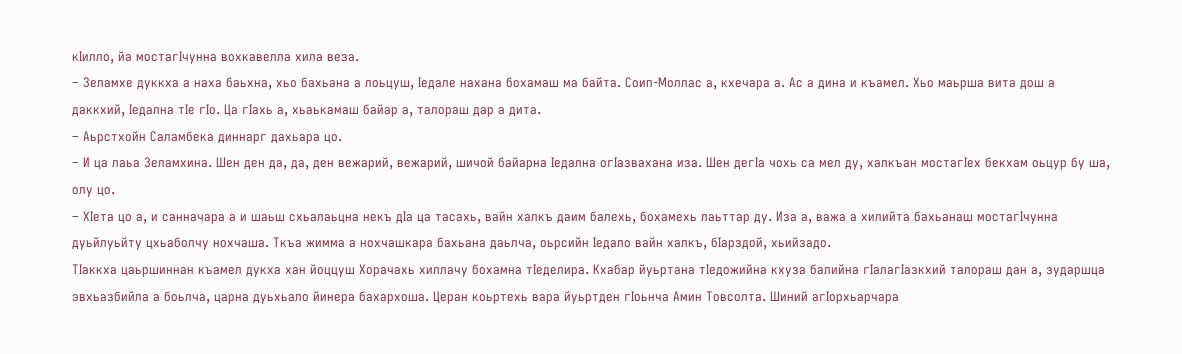кIилло, йа мостагIчунна вохкавелла хила веза.
– Зеламхе дуккха а наха баьхна, хьо бахьана а лоьцуш, Iедале нахана бохамаш ма байта. Соип-Моллас а, кхечара а. Ас а дина и къамел. Хьо маьрша вита дош а даккхий, Iедална тIе гIo. Ца гIахь а, хьаькамаш байар а, талораш дар а дита.
– Аьрстхойн Саламбека диннарг дахьара цо.
– И ца лаьа Зеламхина. Шен ден да, да, ден вежарий, вежарий, шичой байарна Iедална огIазвахана иза. Шен дегIа чохь са мел ду, халкъан мостагIех бекхам оьцур бу ша, олу цо.
– ХIета цо а, и санначара а и шаьш схьалаьцна некъ дIа ца тасахь, вaйн халкъ даим балехь, бохамехь лаьттар ду. Иза а, важа а хилийта бахьанаш мостагIчунна дуьйлуьйту цхьаболчу нохчаша. Ткъа жимма а нохчашкара бахьана даьлча, оьрсийн Iедало вайн халкъ, бIарздой, хьийзадо.
ТIаккха цаьршиннан къамел дукха хан йоццуш Хорачахь хиллачу бохамна тIеделира. Кхабар йуьртана тIедожийна кхуза балийна гIалагIазкхий талораш дан а, зударшца эвхьазбийла а боьлча, царна дуьхьало йинера бахархоша. Церан коьртехь вара йуьртден гIоьнча Амин Товсолта. Шиний агIорхьарчара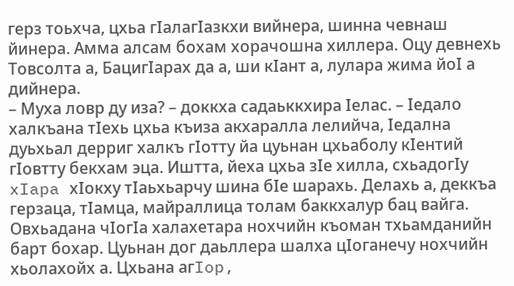герз тоьхча, цхьа гIалагIазкхи вийнера, шинна чевнаш йинера. Амма алсам бохам хорачошна хиллера. Оцу девнехь Товсолта а, БацигIарах да а, ши кIант а, лулара жима йоI а дийнера.
– Муха ловр ду иза? – доккха садаьккхира Iелас. – Iедало халкъана тIехь цхьа къиза акхаралла лелийча, Iедална дуьхьал дерриг халкъ гIотту йа цуьнан цхьаболу кIентий гIовтту бекхам эца. Иштта, йеха цхьа зIе хилла, схьадогIу xIapa хIокху тIаьхьарчу шина бIе шарахь. Делахь а, деккъа герзаца, тIамца, майраллица толам баккхалур бац вайга.
Овхьадана чIогIа халахетара нохчийн къоман тхьамданийн барт бохар. Цуьнан дог даьллера шалха цIоганечу нохчийн хьолахойх а. Цхьана aгIop,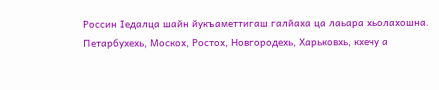Россин Iедалца шайн йукъаметтигаш галйаха ца лаьара хьолахошна. Петарбухехь, Москох, Ростох, Новгородехь, Харьковхь, кхечу а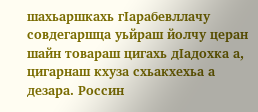шахьаршкахь гIарабевллачу совдегаршца уьйраш йолчу церан шайн товараш цигахь дIадохка а, цигарнаш кхуза схьакхехьа а дезара. Россин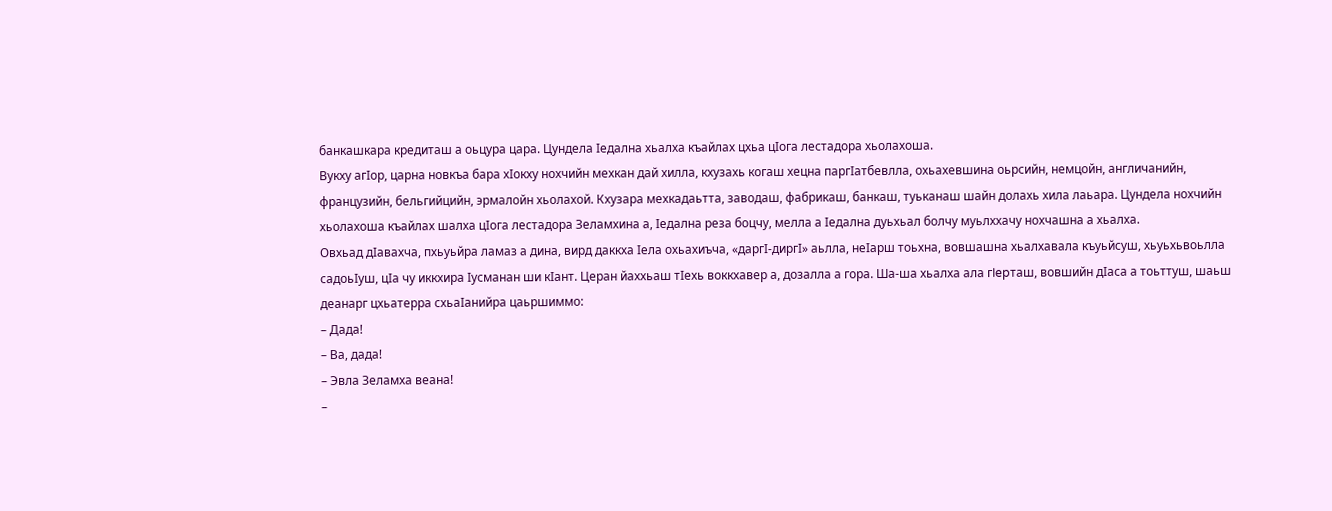банкашкара кредиташ а оьцура цара. Цундела Iедална хьалха къайлах цхьа цIога лестадора хьолахоша.
Вукху агIор, царна новкъа бара хIокху нохчийн мехкан дай хилла, кхузахь когаш хецна паргIатбевлла, охьахевшина оьрсийн, немцойн, англичанийн, французийн, бельгийцийн, эрмалойн хьолахой. Кхузара мехкадаьтта, заводаш, фабрикаш, банкаш, туьканаш шайн долахь хила лаьара. Цундела нохчийн хьолахоша къайлах шалха цIога лестадора Зеламхина а, Iедална реза боцчу, мелла а Iедална дуьхьал болчу муьлххачу нохчашна а хьалха.
Овхьад дIавахча, пхьуьйра ламаз а дина, вирд даккха Iела охьахиъча, «даргI-диргI» аьлла, неIарш тоьхна, вовшашна хьалхавала къуьйсуш, хьуьхьвоьлла садоьIуш, цIа чу иккхира Iусманан ши кIант. Церан йаххьаш тIехь воккхавер а, дозалла а гора. Ша-ша хьалха ала гIepташ, вовшийн дIаса а тоьттуш, шаьш деанарг цхьатерра схьаIанийра цаьршиммо:
– Дада!
– Ва, дада!
– Эвла Зеламха веана!
–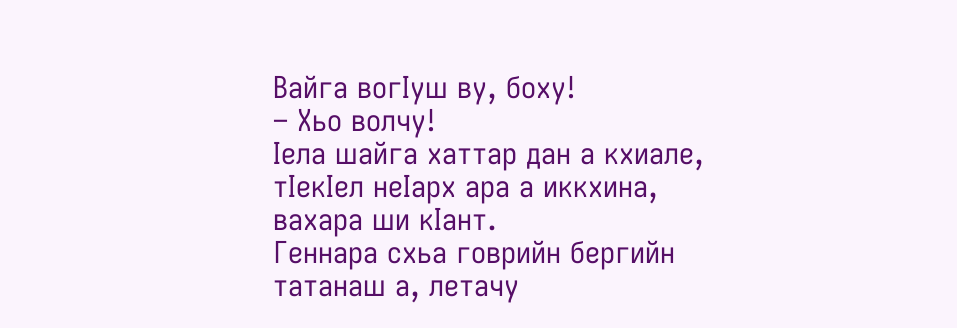Вайга вогIуш ву, боху!
– Хьо волчу!
Iела шайга хаттар дан а кхиале, тIекIел неIарх ара а иккхина, вахара ши кIант.
Геннара схьа говрийн бергийн татанаш а, летачу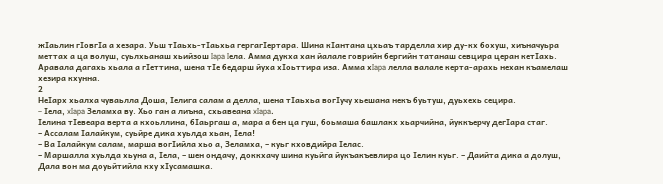жIаьлин гIовгIа а хезара. Уьш тIаьхь-тIаьхьа гергагIертара. Шина кIантана цхьаъ тарделла хир ду-кх бохуш, хиъначуьра меттах а ца волуш, суьлхьанаш хьийзош Iapa Iела. Амма дукха хан йалале говрийн бергийн татанаш севцира церан кетIахь.
Аравала дагахь хьала а гIеттина, шена тIе бедарш йуха хIoьттиpa иза. Амма хIapa лелла валале керта-арахь нехан къамелаш хезира кхунна.
2
НеIарх хьалха чуваьлла Доша, Iелига салам а делла, шена тIаьхьа вогIучу хьешана некъ буьтуш, дуьхехь сецира.
– Iела, xIapa Зеламха ву. Хьо ган а лиъна, схьавеана xIapa.
Iелина тIевеара верта а кхоьллина, бIаьргаш а, мара а бен ца гуш, боьмаша башлакх хьарчийна, йуккъерчу дегIара стаг.
– Ассалам Iалайкум, суьйре дика хуьлда хьан, Iела!
– Ва Iалайкум салам, марша вогIийла хьо а, Зеламха, – куьг кховдийра Iелас.
– Маршалла хуьлда хьуна а, Iела, – шен ондачу, доккхачу шина куьйга йукъакъевлира цо Iелин куьг. – Даийта дика а долуш, Дала вон ма доуьйтийла кху хIусамашка.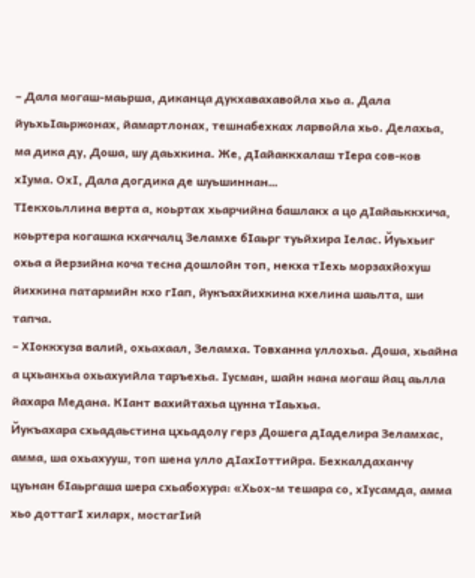– Дала могаш-маьрша, диканца дукхавахавойла хьо а. Дала йуьхьIаьржонах, йамартлонах, тешнабехках ларвойла хьо. Делахьа, ма дика ду, Доша, шу даьхкина. Же, дIайаккхалаш тIера сов-ков хIyмa. ОхI, Дала догдика де шуьшиннан…
ТIекхоьллина верта а, коьртах хьарчийна башлакх а цо дIайаьккхича, коьртера когашка кхаччалц Зеламхе бIаьрг туьйхира Iелас. Йуьхьиг охьа а йерзийна коча тесна дошлойн топ, некха тIехь морзахйохуш йихкина патармийн кхо гIап, йукъахйихкина кхелина шаьлта, ши тапча.
– ХIоккхуза валий, охьахаал, Зеламха. Товханна уллохьа. Доша, хьайна а цхьанхьа охьахуийла таръехьа. Iусман, шайн нана могаш йац аьлла йахара Медана. КIант вахийтахьа цунна тIаьхьа.
Йукъахара схьадаьстина цхьадолу герз Дошега дIаделира Зеламхас, амма, ша охьахууш, топ шена улло дIахIоттийра. Бехкалдаханчу цуьнан бIаьргаша шера схьабохура: «Хьох-м тешара со, хIусамда, амма хьо доттагI хиларх, мостагIий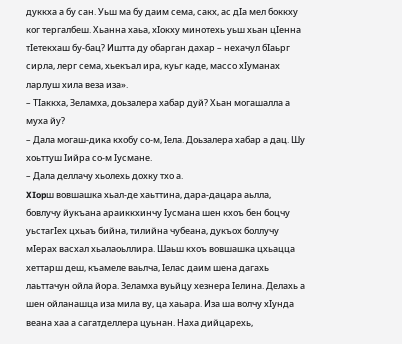дуккха а бу сан. Уьш ма бу даим сема, сакх, ас дIа мел боккху ког тергалбеш. Хьанна хаьа, xIокху минотехь уьш хьан цIенна тIетекхаш бу-бац? Иштта ду обарган дахар – нехачул бIаьрг сирла, лерг сема, хьекъал ира, куьг каде, массо хIуманах ларлуш хила веза иза».
– ТIаккха, Зеламха, доьзалера хабар дуй? Хьан могашалла а муха йу?
– Дала могаш-дика кхобу со-м, Iела. Доьзалера хабар а дац. Шу хоьттуш Iийра со-м Iусмане.
– Дала деллачу хьолехь дохку тхо а.
XIopш вовшашка хьал-де хаьттина, дара-дацара аьлла, бовлучу йукъана араиккхинчу Iусмана шен кхоъ бен боцчу уьстагIех цхьаъ бийна, тилийна чубеана, дукъох боллучу мIерах васхал хьалаоьллира. Шаьш кхоъ вовшашка цхьацца хеттарш деш, къамеле ваьлча, Iелас даим шена дагахь лаьттачун ойла йора. Зеламха вуьйцу хезнера Iелина. Делахь а шен ойланашца иза мила ву, ца хаьара. Иза ша волчу хIунда веана хаа а сагатделлера цуьнан. Haхa дийцарехь,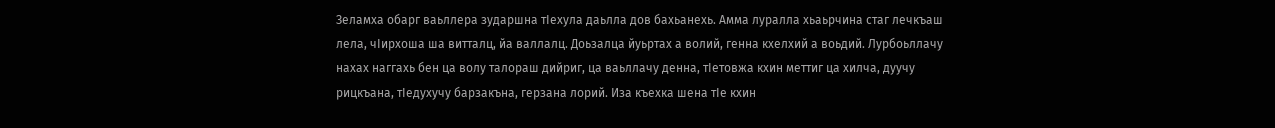Зеламха oбapг ваьллера зударшна тIехула даьлла дов бахьанехь. Амма луралла хьаьрчина стаг лечкъаш лела, чIирхоша ша витталц, йа валлалц. Доьзалца йуьртах а волий, генна кхелхий а воьдий. Лурбоьллачу нахах наггахь бен ца волу талораш дийриг, ца ваьллачу денна, тIетовжа кхин меттиг ца хилча, дуучу рицкъана, тIедухучу барзакъна, герзана лорий. Иза къехка шена тIе кхин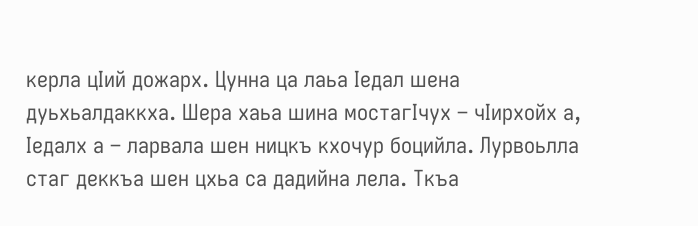керла цIий дожарх. Цунна ца лаьа Iедал шена дуьхьалдаккха. Шера хаьа шина мостагIчух – чIирхойх а, Iедалх а – ларвала шен ницкъ кхочур боцийла. Лурвоьлла стаг деккъа шен цхьа са дадийна лела. Ткъа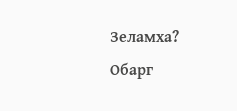Зеламха? Обарг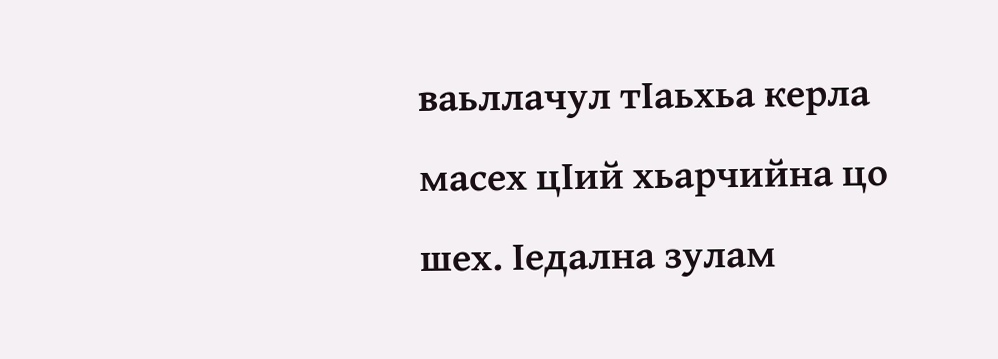ваьллачул тIаьхьа керла масех цIий хьарчийна цо шех. Iедална зулам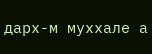дарх-м муххале а